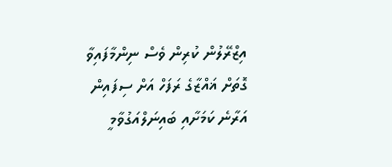އިޒްރޭލުން ކުރިން ވެސް ނިންމާފައިވާ ގޮތަށް ޣައްޒާގެ ރަފަހް އަށް ސިފައިން އަރާނެ ކަމަށާއި ބައިނަލްއަގުވާމީ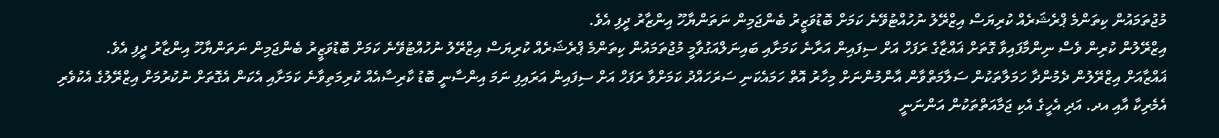މުޖުތަމައުން ކިތަންމެ ޕްރެޝަރެއް ކުރިޔަސް އިޒްރޭލު ނުހުއްޓުވޭނެ ކަމަށް ބޮޑުވަޒީރު ބެންޖަމިން ނަތަންޔާހޫ އިންޒާރު ދީފި އެވެ.
އިޒްރޭލުން ކުރިން ވެސް ނިންމާފައިވާ ގޮތަށް ޣައްޒާގެ ރަފަހް އަށް ސިފައިން އަރާނެ ކަމަށާއި ބައިނަލްއަގުވާމީ މުޖުތަމައުން ކިތަންމެ ޕްރެޝަރެއް ކުރިޔަސް އިޒްރޭލު ނުހުއްޓުވޭނެ ކަމަށް ބޮޑުވަޒީރު ބެންޖަމިން ނަތަންޔާހޫ އިންޒާރު ދީފި އެވެ.
ޣައްޒާއަށް އިޒްރޭލުން ދެމުންދާ ހަމަލާތަކުން ސަލާމަތްވާން އާންމުންނަށް މިހާރު އޮތް ހަމައެކަނި ސަރަހައްދު ކަމަށްވާ ރަފަހް އަށް ސިފައިން އަރައިފި ނަމަ އިންސާނީ ބޮޑު ކާރިސާއެއް ކުރިމަތިވާނެ ކަމަށާއި އެކަން އެގޮތަށް ނުކުރުމަށް އިޒްރޭލުގެ އެކުވެރި އެމެރިކާ އާއި އދ. އަދި އެހީގެ އެކި ޖަމާއަތްތަކުން އަންނަނީ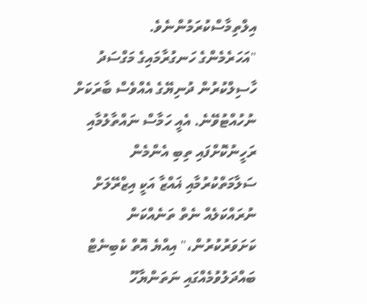އިލްތިމާސްކުރަމުންނެވެ.
"އަހަރެމެންގެ ހަނގުރާމައިގެ މަގްސަދު ހާސިލްކުރުން ދުނިޔޭގެ އެއްވެސް ބާރަކަށް ނުހުއްޓުވޭނެ. އެއީ ހަމާސް ނައްތާލުމާއި ރަހީނުކޮށްފައި ތިބި އެންމެން ސަލާމަތްކުރުމާއި ޣައްޒާ އަކީ އިޒްރޭލަށް ނުރައްކަލެއް ނެތް ތަނެއްކަން ކަށަވަރުކުރުން،" އިއްޔެ އޮތް ކެބިނެޓް ބައްދަލުވުމެއްގައި ނަތަންޔާހޫ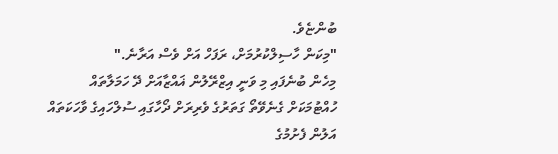ބުންޏެވެ.
"މިކަން ހާސިލްކުރުމަށް، ރަފަހް އަށް ވެސް އަރާނެ."
މިހެން ބުނެފައި މި ވަނީ އިޒްރޭލުން ޣައްޒާއަށް ދޭ ހަމަލާތައް ހުއްޓުމަކަށް ގެނެވޭތޯ ގަތަރުގެ ވެރިރަށް ދޯހާގައި ސުލްހައިގެ ވާހަކަތައް އަލުން ފެށުމުގެ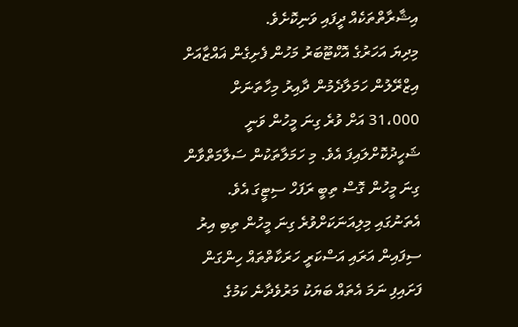އިޝާރާތްތަކެއް ދީފައި ވަނިކޮށެވެ.
މިދިޔަ އަހަރުގެ އޮކްޓޫބަރު މަހުން ފެށިގެން ޣައްޒާއަށް އިޒްރޭލުން ހަމަލާދެމުން ދާއިރު މިހާތަނަށް 31،000 އަށް ވުރެ ގިނަ މީހުން ވަނީ ޝަހީދުކޮށްލައިފަ އެވެ. މި ހަމަލާތަކުން ސަލާމަތްވާން ގިނަ މީހުން ގޮސް ތިބީ ރަފަހް ސިޓީގަ އެވެ. އެތަނުގައި މިލިއަނަކަށްވުރެ ގިނަ މީހުން ތިބި އިރު ސިފައިން އަރައި އަސްކަރީ ހަރަކާތްތައް ހިންގަން ފަށައިފި ނަމަ އެތައް ބަޔަކު މަރުވެދާނެ ކަމުގެ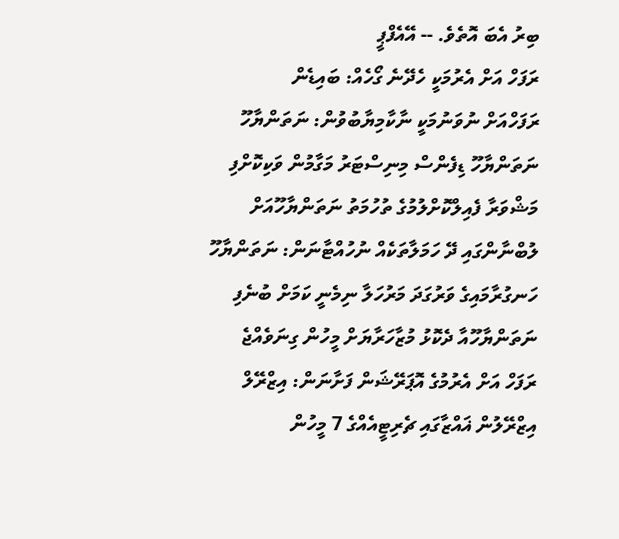ބިރު އެބަ އޮތެވެ. -- އޭއެފްޕީ
ރަފަހް އަށް އެރުމަކީ ހެދޭނެ ގޯހެއް: ބައިޑެން
ރަފަހްއަށް ނުވަނުމަކީ ނާކާމިޔާބުވުން: ނަތަންޔާހޫ
ނަތަންޔާހޫ ޑިފެންސް މިނިސްޓަރު މަގާމުން ވަކިކޮށްފި
މަޝްވަރާ ފެއިލްކޮށްލުމުގެ ތުހުމަތު ނަތަންޔާހޫއަށް
ލުބްނާންގައި ދޭ ހަމަލާތަކެއް ނުހުއްޓާނަން: ނަތަންޔާހޫ
ހަނގުރާމައިގެ ވަރުގަދަ މަރުހަލާ ނިމެނީ ކަމަށް ބުނެފި
ނަތަންޔާހޫއާ ދެކޮޅު މުޒާހަރާޔަށް މީހުން ގިނަވެއްޖެ
ރަފަހް އަށް އެރުމުގެ އޮޕަރޭޝަން ފަށާނަން: އިޒްރޭލް
އިޒްރޭލުން ޣައްޒާގައި ޗެރިޓީއެއްގެ 7 މީހުން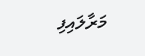މަރާލައިފި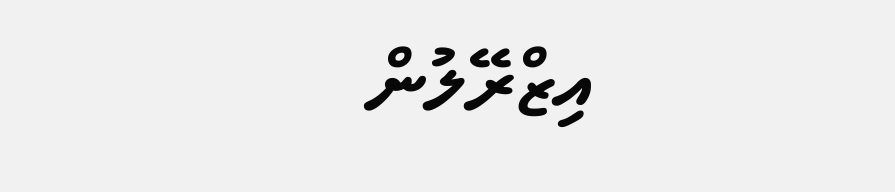އިޒްރޭލުން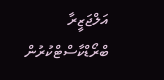އަލްޖަޒީރާ ބްރޯޑްކާސްޓްކުރުން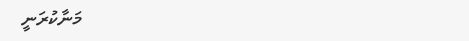މަނާކުރަނީ